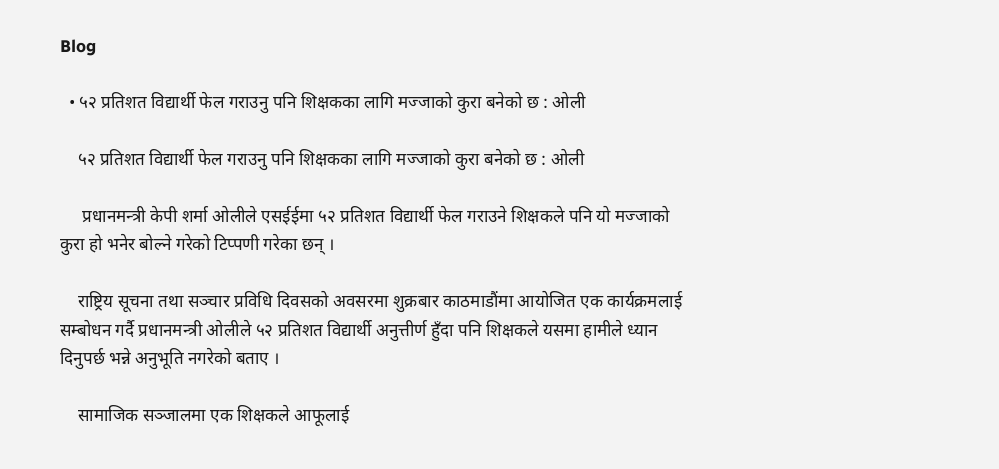Blog

  • ५२ प्रतिशत विद्यार्थी फेल गराउनु पनि शिक्षकका लागि मज्जाको कुरा बनेको छ : ओली

    ५२ प्रतिशत विद्यार्थी फेल गराउनु पनि शिक्षकका लागि मज्जाको कुरा बनेको छ : ओली

     प्रधानमन्त्री केपी शर्मा ओलीले एसईईमा ५२ प्रतिशत विद्यार्थी फेल गराउने शिक्षकले पनि यो मज्जाको कुरा हो भनेर बोल्ने गरेको टिप्पणी गरेका छन् ।

    राष्ट्रिय सूचना तथा सञ्चार प्रविधि दिवसको अवसरमा शुक्रबार काठमाडौंमा आयोजित एक कार्यक्रमलाई सम्बोधन गर्दै प्रधानमन्त्री ओलीले ५२ प्रतिशत विद्यार्थी अनुत्तीर्ण हुँदा पनि शिक्षकले यसमा हामीले ध्यान दिनुपर्छ भन्ने अनुभूति नगरेको बताए ।

    सामाजिक सञ्जालमा एक शिक्षकले आफूलाई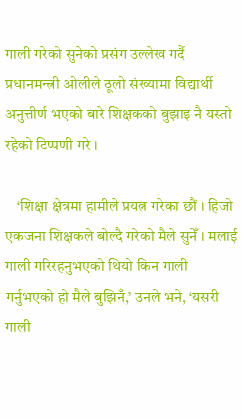गाली गरेको सुनेको प्रसंग उल्लेख गर्दै प्रधानमन्त्री ओलीले ठूलो संख्यामा विद्यार्थी अनुत्तीर्ण भएको बारे शिक्षकको बुझाइ नै यस्तो रहेको टिप्पणी गरे ।

    ‘शिक्षा क्षेत्रमा हामीले प्रयत्न गरेका छौं । हिजो एकजना शिक्षकले बोल्दै गरेको मैले सुनेँ । मलाई गाली गरिरहनुभएको थियो किन गाली गर्नुभएको हो मैले बुझिनँ,’ उनले भने, ‘यसरी गाली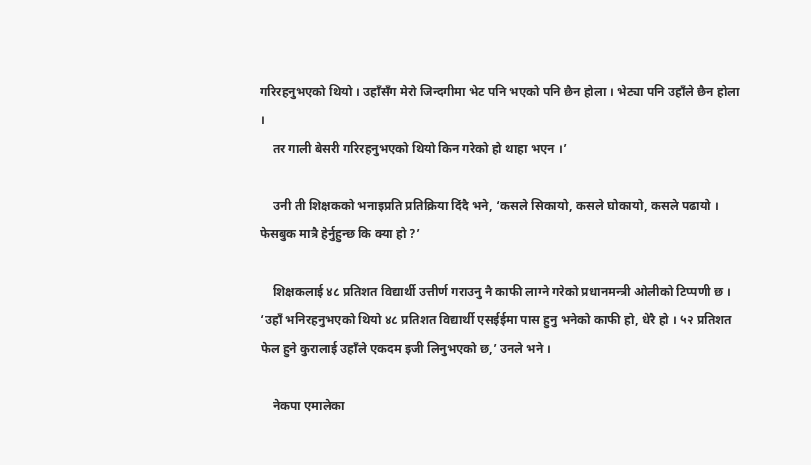गरिरहनुभएको थियो । उहाँसँग मेरो जिन्दगीमा भेट पनि भएको पनि छैन होला । भेट्या पनि उहाँले छैन होला ।
    तर गाली बेसरी गरिरहनुभएको थियो किन गरेको हो थाहा भएन ।’

    उनी ती शिक्षकको भनाइप्रति प्रतिक्रिया दिंदै भने, ‘कसले सिकायो, कसले घोकायो, कसले पढायो । फेसबुक मात्रै हेर्नुहुन्छ कि क्या हो ?’

    शिक्षकलाई ४८ प्रतिशत विद्यार्थी उत्तीर्ण गराउनु नै काफी लाग्ने गरेको प्रधानमन्त्री ओलीको टिप्पणी छ । ‘उहाँ भनिरहनुभएको थियो ४८ प्रतिशत विद्यार्थी एसईईमा पास हुनु भनेको काफी हो, धेरै हो । ५२ प्रतिशत फेल हुने कुरालाई उहाँले एकदम इजी लिनुभएको छ,’ उनले भने ।

    नेकपा एमालेका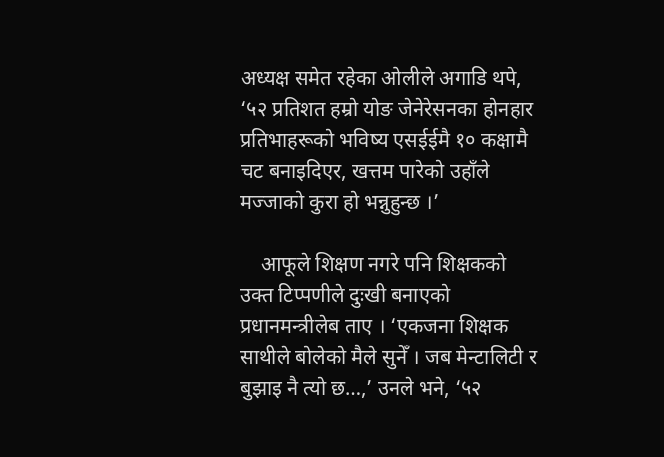अध्यक्ष समेत रहेका ओलीले अगाडि थपे, ‘५२ प्रतिशत हम्रो योङ जेनेरेसनका होनहार प्रतिभाहरूको भविष्य एसईईमै १० कक्षामै चट बनाइदिएर, खत्तम पारेको उहाँले मज्जाको कुरा हो भन्नुहुन्छ ।’

    आफूले शिक्षण नगरे पनि शिक्षकको उक्त टिप्पणीले दुःखी बनाएको प्रधानमन्त्रीलेब ताए । ‘एकजना शिक्षक साथीले बोलेको मैले सुनेँ । जब मेन्टालिटी र बुझाइ नै त्यो छ…,’ उनले भने, ‘५२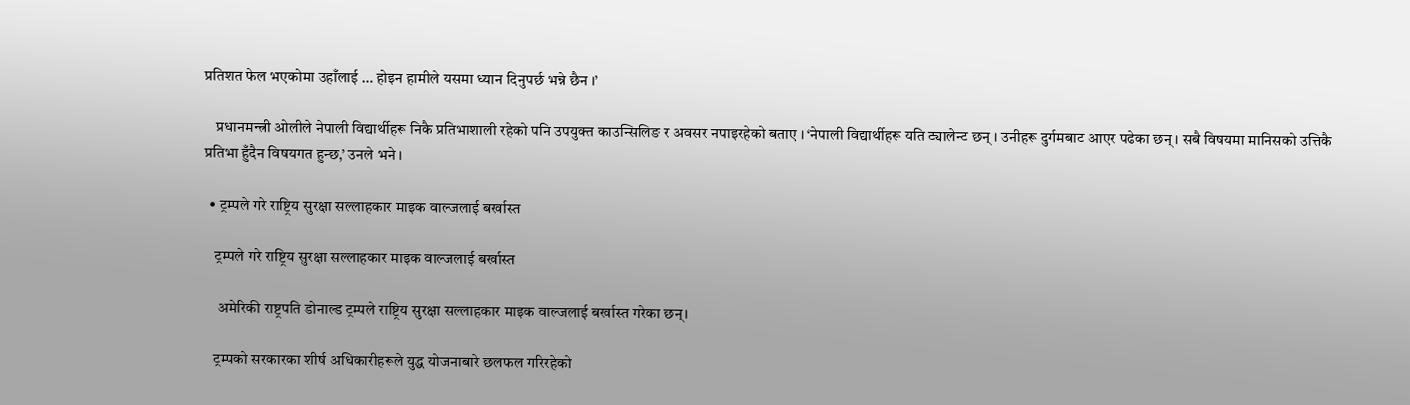प्रतिशत फेल भएकोमा उहाँलाई … होइन हामीले यसमा ध्यान दिनुपर्छ भन्ने छैन ।’

    प्रधानमन्त्री ओलीले नेपाली विद्यार्थीहरू निकै प्रतिभाशाली रहेको पनि उपयुक्त काउन्सिलिङ र अवसर नपाइरहेको बताए । ‘नेपाली विद्यार्थीहरू यति ट्यालेन्ट छन् । उनीहरू दुर्गमबाट आएर पढेका छन् । सबै विषयमा मानिसको उत्तिकै प्रतिभा हुँदैन विषयगत हुन्छ,’ उनले भने ।

  • ट्रम्पले गरे राष्ट्रिय सुरक्षा सल्लाहकार माइक वाल्जलाई बर्खास्त

    ट्रम्पले गरे राष्ट्रिय सुरक्षा सल्लाहकार माइक वाल्जलाई बर्खास्त

     अमेरिकी राष्ट्रपति डोनाल्ड ट्रम्पले राष्ट्रिय सुरक्षा सल्लाहकार माइक वाल्जलाई बर्खास्त गरेका छन्।

    ट्रम्पको सरकारका शीर्ष अधिकारीहरूले युद्ध योजनाबारे छलफल गरिरहेको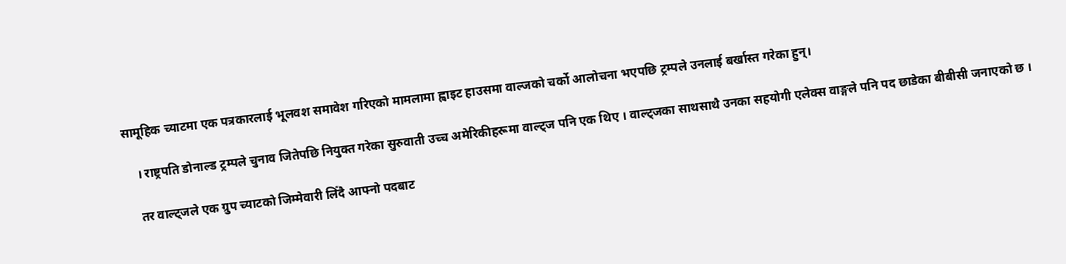सामूहिक च्याटमा एक पत्रकारलाई भूलवश समावेश गरिएको मामलामा ह्वाइट हाउसमा वाल्जको चर्को आलोचना भएपछि ट्रम्पले उनलाई बर्खास्त गरेका हुन्।

    । राष्ट्रपति डोनाल्ड ट्रम्पले चुनाव जितेपछि नियुक्त गरेका सुरुवाती उच्च अमेरिकीहरूमा वाल्ट्ज पनि एक थिए । वाल्ट्जका साथसाथै उनका सहयोगी एलेक्स वाङ्गले पनि पद छाडेका बीबीसी जनाएको छ ।

    तर वाल्ट्जले एक ग्रुप च्याटको जिम्मेवारी लिँदै आफ्नो पदबाट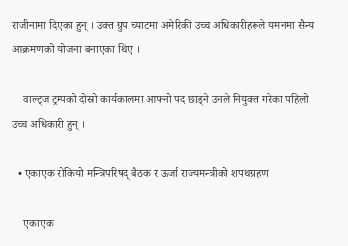राजीनामा दिएका हुन् । उक्त ग्रुप च्याटमा अमेरिकी उच्च अधिकारीहरूले यमनमा सैन्य आक्रमणको योजना बनाएका थिए ।

    वाल्ट्ज ट्रम्पको दोस्रो कार्यकालमा आफ्नो पद छाड्ने उनले नियुक्त गरेका पहिलो उच्च अधिकारी हुन् ।

  • एकाएक रोकियो मन्त्रिपरिषद् बैठक र ऊर्जा राज्यमन्त्रीको शपथग्रहण

    एकाएक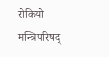रोकियो मन्त्रिपरिषद्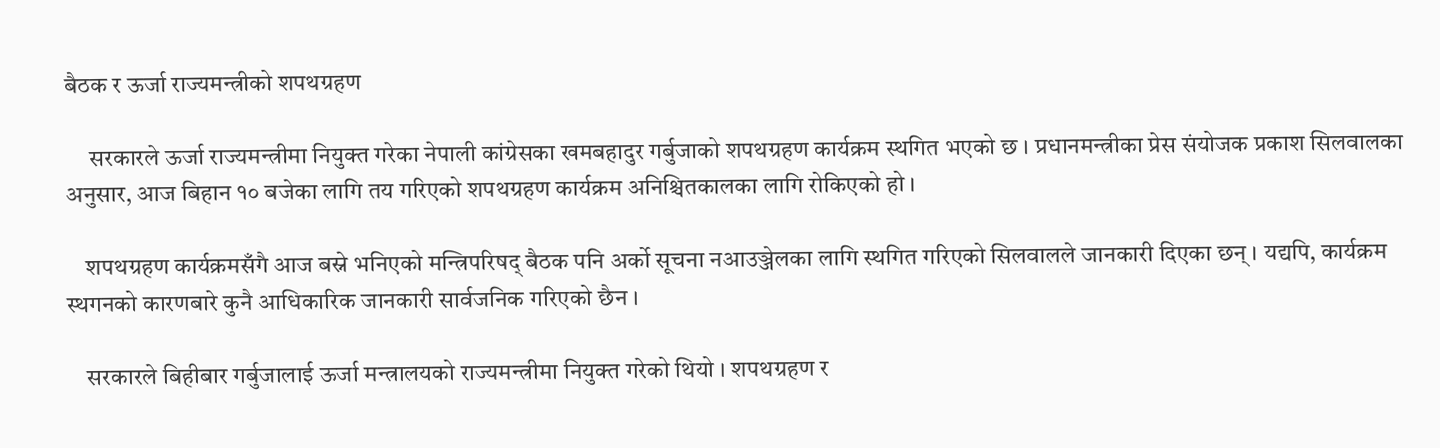बैठक र ऊर्जा राज्यमन्त्रीको शपथग्रहण

     सरकारले ऊर्जा राज्यमन्त्रीमा नियुक्त गरेका नेपाली कांग्रेसका खमबहादुर गर्बुजाको शपथग्रहण कार्यक्रम स्थगित भएको छ । प्रधानमन्त्रीका प्रेस संयोजक प्रकाश सिलवालका अनुसार, आज बिहान १० बजेका लागि तय गरिएको शपथग्रहण कार्यक्रम अनिश्चितकालका लागि रोकिएको हो ।

    शपथग्रहण कार्यक्रमसँगै आज बस्ने भनिएको मन्त्रिपरिषद् बैठक पनि अर्को सूचना नआउञ्जेलका लागि स्थगित गरिएको सिलवालले जानकारी दिएका छन् । यद्यपि, कार्यक्रम स्थगनको कारणबारे कुनै आधिकारिक जानकारी सार्वजनिक गरिएको छैन ।

    सरकारले बिहीबार गर्बुजालाई ऊर्जा मन्त्रालयको राज्यमन्त्रीमा नियुक्त गरेको थियो । शपथग्रहण र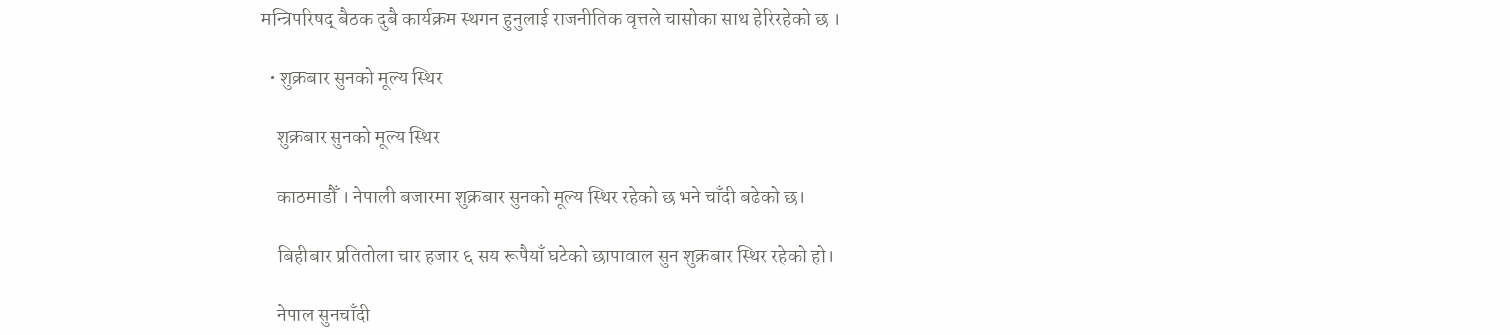मन्त्रिपरिषद् बैठक दुबै कार्यक्रम स्थगन हुनुलाई राजनीतिक वृत्तले चासोका साथ हेरिरहेको छ ।

  • शुक्रबार सुनको मूल्य स्थिर

    शुक्रबार सुनको मूल्य स्थिर

    काठमाडौँ । नेपाली बजारमा शुक्रबार सुनको मूल्य स्थिर रहेको छ भने चाँदी बढेको छ।

    बिहीबार प्रतितोला चार हजार ६ सय रूपैयाँ घटेको छापावाल सुन शुक्रबार स्थिर रहेको हो।

    नेपाल सुनचाँदी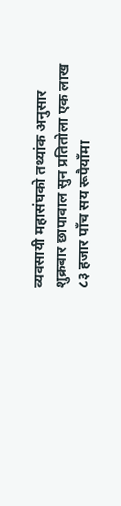व्यवसायी महासंघको तथ्यांक अनुसार शुक्रबार छापावाल सुन प्रतितोला एक लाख ८३ हजार पाँच सय रूपैयाँमा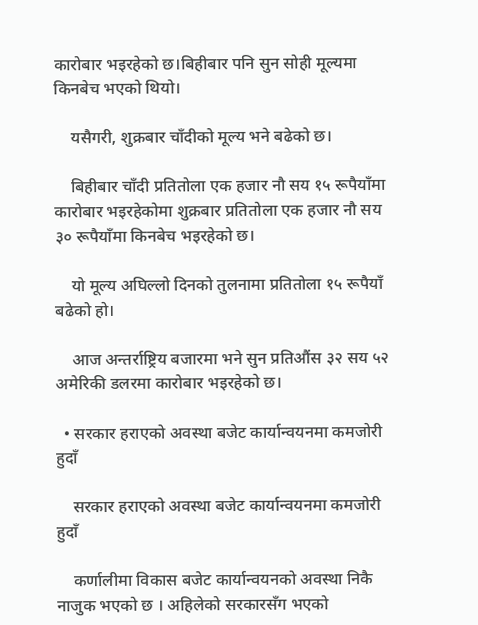कारोबार भइरहेको छ।बिहीबार पनि सुन सोही मूल्यमा किनबेच भएको थियो।

    यसैगरी, शुक्रबार चाँदीको मूल्य भने बढेको छ।

    बिहीबार चाँदी प्रतितोला एक हजार नौ सय १५ रूपैयाँमा कारोबार भइरहेकोमा शुक्रबार प्रतितोला एक हजार नौ सय ३० रूपैयाँमा किनबेच भइरहेको छ।

    यो मूल्य अघिल्लो दिनको तुलनामा प्रतितोला १५ रूपैयाँ बढेको हो।

    आज अन्तर्राष्ट्रिय बजारमा भने सुन प्रतिऔंस ३२ सय ५२ अमेरिकी डलरमा कारोबार भइरहेको छ।

  • सरकार हराएको अवस्था बजेट कार्यान्वयनमा कमजोरी हुदाँ

    सरकार हराएको अवस्था बजेट कार्यान्वयनमा कमजोरी हुदाँ

    कर्णालीमा विकास बजेट कार्यान्वयनको अवस्था निकै नाजुक भएको छ । अहिलेको सरकारसँग भएको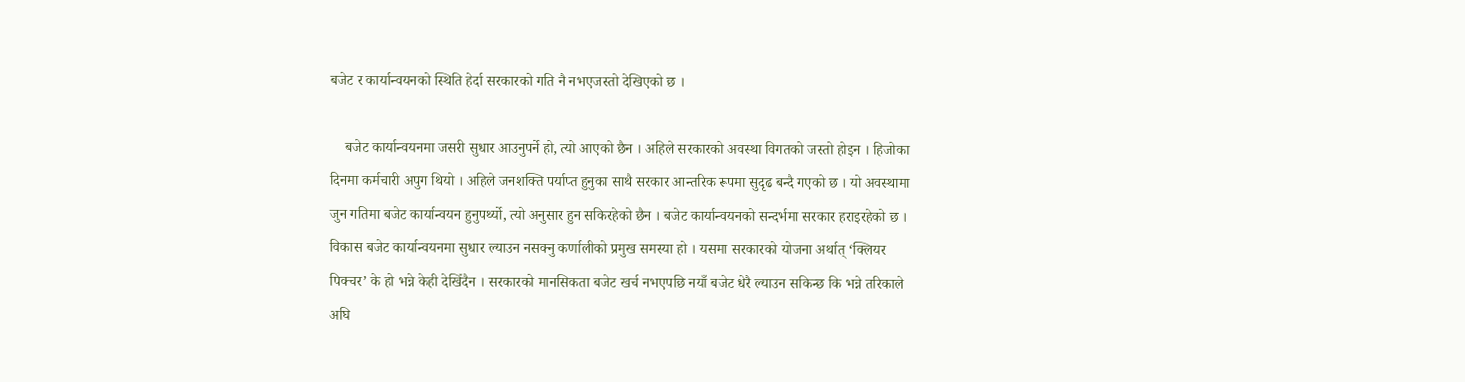बजेट र कार्यान्वयनको स्थिति हेर्दा सरकारको गति नै नभएजस्तो देखिएको छ ।

    बजेट कार्यान्वयनमा जसरी सुधार आउनुपर्ने हो, त्यो आएको छैन । अहिले सरकारको अवस्था विगतको जस्तो होइन । हिजोका दिनमा कर्मचारी अपुग थियो । अहिले जनशक्ति पर्याप्त हुनुका साथै सरकार आन्तरिक रूपमा सुदृढ बन्दै गएको छ । यो अवस्थामा जुन गतिमा बजेट कार्यान्वयन हुनुपर्थ्यो, त्यो अनुसार हुन सकिरहेको छैन । बजेट कार्यान्वयनको सन्दर्भमा सरकार हराइरहेको छ । विकास बजेट कार्यान्वयनमा सुधार ल्याउन नसक्नु कर्णालीको प्रमुख समस्या हो । यसमा सरकारको योजना अर्थात् ‘क्लियर पिक्चर’ के हो भन्ने केही देखिँदैन । सरकारको मानसिकता बजेट खर्च नभएपछि नयाँ बजेट धेरै ल्याउन सकिन्छ कि भन्ने तरिकाले अघि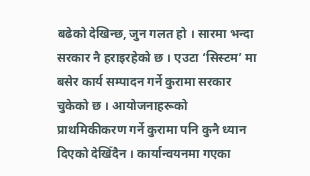बढेको देखिन्छ, जुन गलत हो । सारमा भन्दा सरकार नै हराइरहेको छ । एउटा ‘सिस्टम’ मा बसेर कार्य सम्पादन गर्ने कुरामा सरकार चुकेको छ । आयोजनाहरूको प्राथमिकीकरण गर्ने कुरामा पनि कुनै ध्यान दिएको देखिँदैन । कार्यान्वयनमा गएका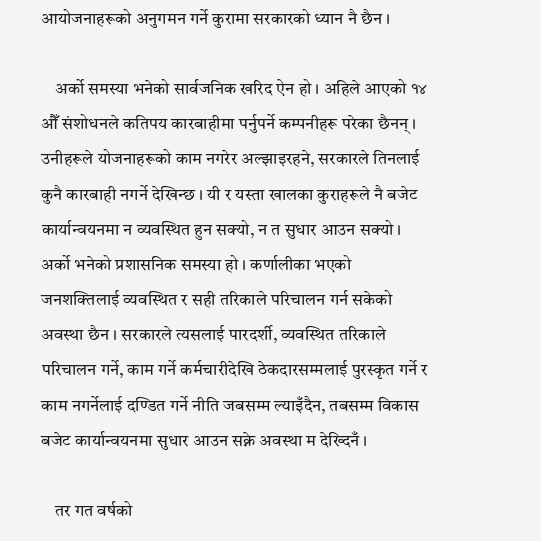आयोजनाहरूको अनुगमन गर्ने कुरामा सरकारको ध्यान नै छैन ।

    अर्को समस्या भनेको सार्वजनिक खरिद ऐन हो । अहिले आएको १४ औँ संशोधनले कतिपय कारबाहीमा पर्नुपर्ने कम्पनीहरू परेका छैनन् । उनीहरूले योजनाहरूको काम नगरेर अल्झाइरहने, सरकारले तिनलाई कुनै कारबाही नगर्ने देखिन्छ । यी र यस्ता खालका कुराहरूले नै बजेट कार्यान्वयनमा न व्यवस्थित हुन सक्यो, न त सुधार आउन सक्यो । अर्को भनेको प्रशासनिक समस्या हो । कर्णालीका भएको जनशक्तिलाई व्यवस्थित र सही तरिकाले परिचालन गर्न सकेको अवस्था छैन । सरकारले त्यसलाई पारदर्शी, व्यवस्थित तरिकाले परिचालन गर्ने, काम गर्ने कर्मचारीदेखि ठेकदारसम्मलाई पुरस्कृत गर्ने र काम नगर्नेलाई दण्डित गर्ने नीति जबसम्म ल्याइँदैन, तबसम्म विकास बजेट कार्यान्वयनमा सुधार आउन सक्ने अवस्था म देख्दिनँ ।

    तर गत वर्षको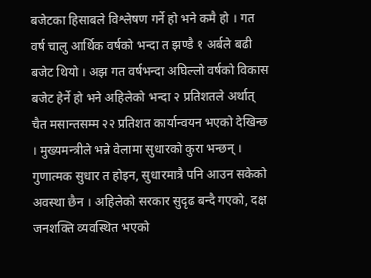बजेटका हिसाबले विश्लेषण गर्ने हो भने कमै हो । गत वर्ष चालु आर्थिक वर्षको भन्दा त झण्डै १ अर्बले बढी बजेट थियो । अझ गत वर्षभन्दा अघिल्लो वर्षको विकास बजेट हेर्ने हो भने अहिलेको भन्दा २ प्रतिशतले अर्थात् चैत मसान्तसम्म २२ प्रतिशत कार्यान्वयन भएको देखिन्छ । मुख्यमन्त्रीले भन्ने वेलामा सुधारको कुरा भन्छन् । गुणात्मक सुधार त होइन, सुधारमात्रै पनि आउन सकेको अवस्था छैन । अहिलेको सरकार सुदृढ बन्दै गएको, दक्ष जनशक्ति व्यवस्थित भएको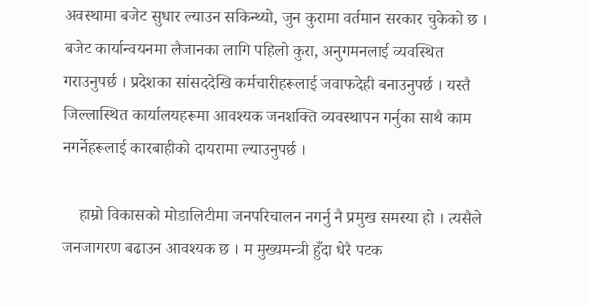अवस्थामा बजेट सुधार ल्याउन सकिन्थ्यो, जुन कुरामा वर्तमान सरकार चुकेको छ । बजेट कार्यान्वयनमा लैजानका लागि पहिलो कुरा, अनुगमनलाई व्यवस्थित गराउनुपर्छ । प्रदेशका सांसददेखि कर्मचारीहरूलाई जवाफदेही बनाउनुपर्छ । यस्तै जिल्लास्थित कार्यालयहरूमा आवश्यक जनशक्ति व्यवस्थापन गर्नुका साथै काम नगर्नेहरूलाई कारबाहीको दायरामा ल्याउनुपर्छ ।

    हाम्रो विकासको मोडालिटीमा जनपरिचालन नगर्नु नै प्रमुख समस्या हो । त्यसैले जनजागरण बढाउन आवश्यक छ । म मुख्यमन्त्री हुँदा धेरै पटक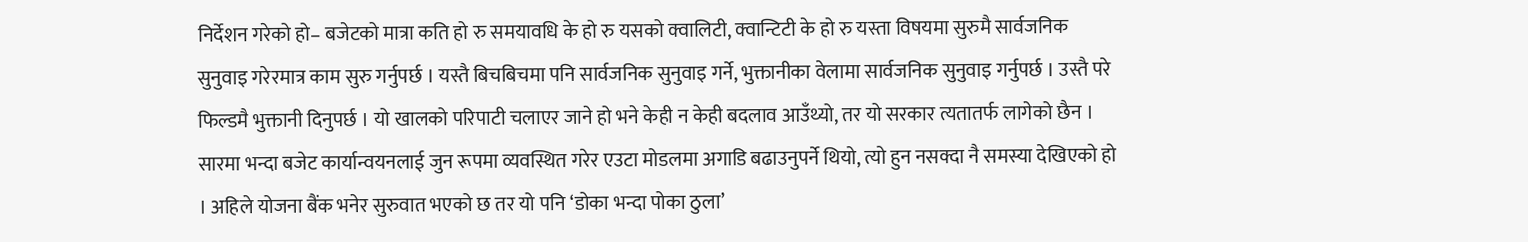निर्देशन गरेको हो– बजेटको मात्रा कति हो रु समयावधि के हो रु यसको क्वालिटी, क्वान्टिटी के हो रु यस्ता विषयमा सुरुमै सार्वजनिक सुनुवाइ गरेरमात्र काम सुरु गर्नुपर्छ । यस्तै बिचबिचमा पनि सार्वजनिक सुनुवाइ गर्ने, भुक्तानीका वेलामा सार्वजनिक सुनुवाइ गर्नुपर्छ । उस्तै परे फिल्डमै भुक्तानी दिनुपर्छ । यो खालको परिपाटी चलाएर जाने हो भने केही न केही बदलाव आउँथ्यो, तर यो सरकार त्यतातर्फ लागेको छैन । सारमा भन्दा बजेट कार्यान्वयनलाई जुन रूपमा व्यवस्थित गरेर एउटा मोडलमा अगाडि बढाउनुपर्ने थियो, त्यो हुन नसक्दा नै समस्या देखिएको हो । अहिले योजना बैंक भनेर सुरुवात भएको छ तर यो पनि ‘डोका भन्दा पोका ठुला’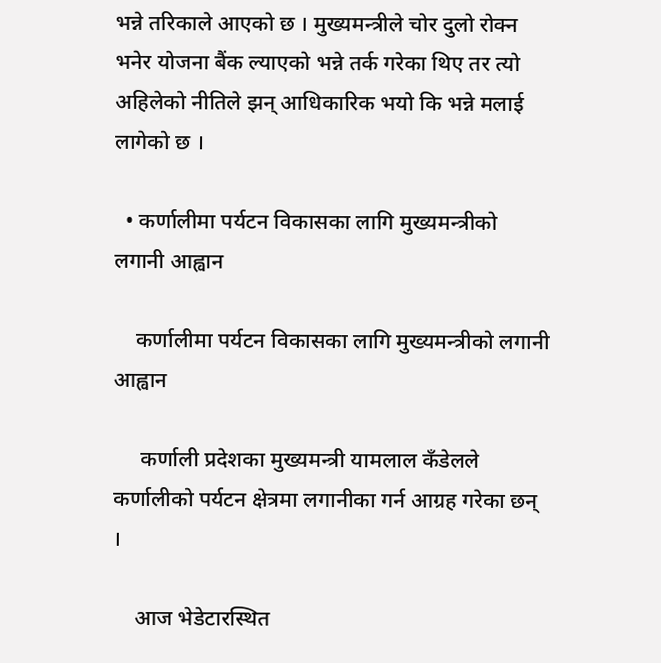भन्ने तरिकाले आएको छ । मुख्यमन्त्रीले चोर दुलो रोक्न भनेर योजना बैंक ल्याएको भन्ने तर्क गरेका थिए तर त्यो अहिलेको नीतिले झन् आधिकारिक भयो कि भन्ने मलाई लागेको छ ।

  • कर्णालीमा पर्यटन विकासका लागि मुख्यमन्त्रीको लगानी आह्वान

    कर्णालीमा पर्यटन विकासका लागि मुख्यमन्त्रीको लगानी आह्वान

     कर्णाली प्रदेशका मुख्यमन्त्री यामलाल कँडेलले कर्णालीको पर्यटन क्षेत्रमा लगानीका गर्न आग्रह गरेका छन् ।

    आज भेडेटारस्थित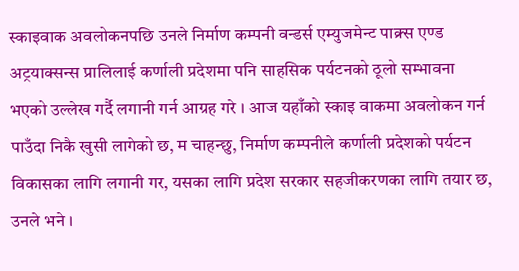स्काइवाक अवलोकनपछि उनले निर्माण कम्पनी वन्डर्स एम्युजमेन्ट पाक्र्स एण्ड अट्रयाक्सन्स प्रालिलाई कर्णाली प्रदेशमा पनि साहसिक पर्यटनको ठूलो सम्भावना भएको उल्लेख गर्दै लगानी गर्न आग्रह गरे । आज यहाँको स्काइ वाकमा अवलोकन गर्न पाउँदा निकै खुसी लागेको छ, म चाहन्छु, निर्माण कम्पनीले कर्णाली प्रदेशको पर्यटन विकासका लागि लगानी गर, यसका लागि प्रदेश सरकार सहजीकरणका लागि तयार छ, उनले भने ।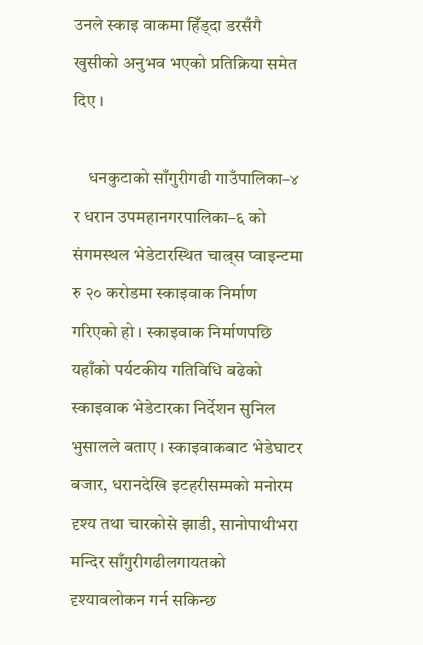उनले स्काइ वाकमा हिँड्दा डरसँगै खुसीको अनुभव भएको प्रतिक्रिया समेत दिए ।

    धनकुटाको साँगुरीगढी गाउँपालिका–४ र धरान उपमहानगरपालिका–६ को संगमस्थल भेडेटारस्थित चाल्र्स प्वाइन्टमा रु २० करोडमा स्काइवाक निर्माण गरिएको हो । स्काइवाक निर्माणपछि यहाँको पर्यटकीय गतिविधि बढेको स्काइवाक भेडेटारका निर्देशन सुनिल भुसालले बताए । स्काइवाकबाट भेडेघाटर बजार, धरानदेखि इटहरीसम्मको मनोरम दृश्य तथा चारकोसे झाडी, सानोपाथीभरा मन्दिर साँगुरीगढीलगायतको दृश्यावलोकन गर्न सकिन्छ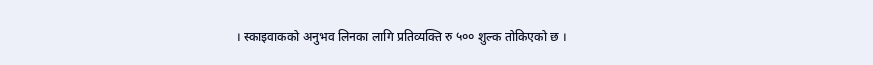। स्काइवाकको अनुभव लिनका लागि प्रतिव्यक्ति रु ५०० शुल्क तोकिएको छ ।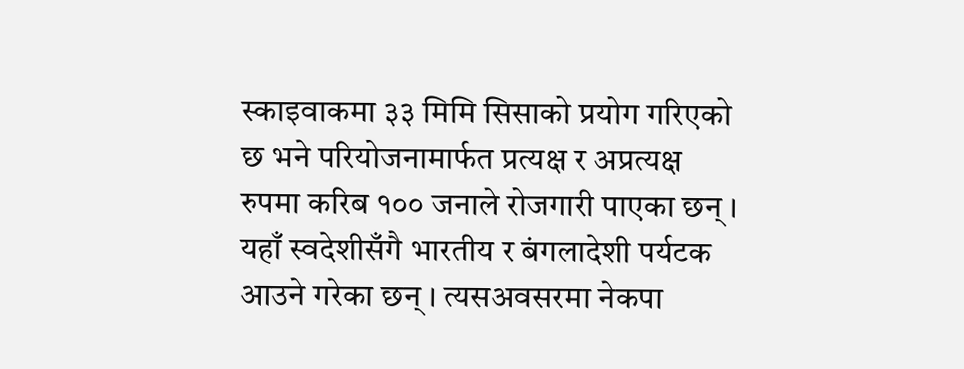स्काइवाकमा ३३ मिमि सिसाको प्रयोग गरिएको छ भने परियोजनामार्फत प्रत्यक्ष र अप्रत्यक्ष रुपमा करिब १०० जनाले रोजगारी पाएका छन् । यहाँ स्वदेशीसँगै भारतीय र बंगलादेशी पर्यटक आउने गरेका छन् । त्यसअवसरमा नेकपा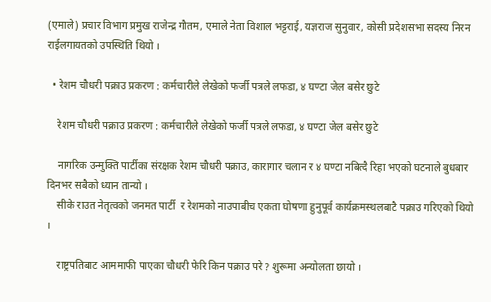(एमाले) प्रचार विभाग प्रमुख राजेन्द्र गौतम, एमाले नेता विशाल भट्टराई, यज्ञराज सुनुवार, कोसी प्रदेशसभा सदस्य निरन राईलगायतको उपस्थिति थियो ।

  • रेशम चौधरी पक्राउ प्रकरण : कर्मचारीले लेखेको फर्जी पत्रले लफडा, ४ घण्टा जेल बसेर छुटे

    रेशम चौधरी पक्राउ प्रकरण : कर्मचारीले लेखेको फर्जी पत्रले लफडा, ४ घण्टा जेल बसेर छुटे

    नागरिक उन्मुक्ति पार्टीका संरक्षक रेशम चौधरी पक्राउ, कारागार चलान र ४ घण्टा नबित्दै रिहा भएको घटनाले बुधबार दिनभर सबैको ध्यान तान्यो ।
    सीके राउत नेतृत्वको जनमत पार्टी  र रेशमको नाउपाबीच एकता घोषणा हुनुपूर्व कार्यक्रमस्थलबाटै पक्राउ गरिएको थियो ।

    राष्ट्रपतिबाट आममाफी पाएका चौधरी फेरि किन पक्राउ परे ? शुरूमा अन्योलता छायो ।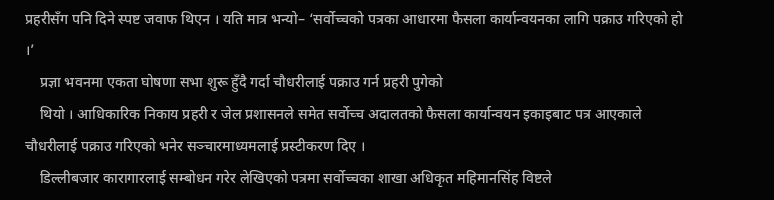प्रहरीसँग पनि दिने स्पष्ट जवाफ थिएन । यति मात्र भन्यो– ‘सर्वोच्चको पत्रका आधारमा फैसला कार्यान्वयनका लागि पक्राउ गरिएको हो ।’
    प्रज्ञा भवनमा एकता घोषणा सभा शुरू हुँदै गर्दा चौधरीलाई पक्राउ गर्न प्रहरी पुगेको
    थियो । आधिकारिक निकाय प्रहरी र जेल प्रशासनले समेत सर्वोच्च अदालतको फैसला कार्यान्वयन इकाइबाट पत्र आएकाले चौधरीलाई पक्राउ गरिएको भनेर सञ्चारमाध्यमलाई प्रस्टीकरण दिए ।
    डिल्लीबजार कारागारलाई सम्बोधन गरेर लेखिएको पत्रमा सर्वोच्चका शाखा अधिकृत महिमानसिंह विष्टले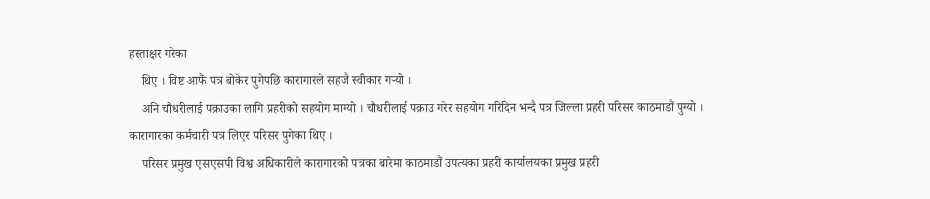हस्ताक्षर गरेका
    थिए । विष्ट आफैं पत्र बोकेर पुगेपछि कारागारले सहजै स्वीकार गर्‍यो ।
    अनि चौधरीलाई पक्राउका लागि प्रहरीको सहयोग माग्यो । चौधरीलाई पक्राउ गरेर सहयोग गरिदिन भन्दै पत्र जिल्ला प्रहरी परिसर काठमाडौं पुग्यो । कारागारका कर्मचारी पत्र लिएर परिसर पुगेका थिए ।
    परिसर प्रमुख एसएसपी विश्व अधिकारीले कारागारको पत्रका बारेमा काठमाडौं उपत्यका प्रहरी कार्यालयका प्रमुख प्रहरी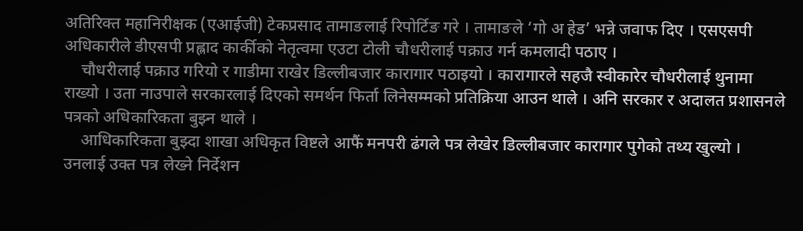अतिरिक्त महानिरीक्षक (एआईजी) टेकप्रसाद तामाङलाई रिपोर्टिङ गरे । तामाङले ‘गो अ हेड’ भन्ने जवाफ दिए । एसएसपी अधिकारीले डीएसपी प्रह्लाद कार्कीको नेतृत्वमा एउटा टोली चौधरीलाई पक्राउ गर्न कमलादी पठाए ।
    चौधरीलाई पक्राउ गरियो र गाडीमा राखेर डिल्लीबजार कारागार पठाइयो । कारागारले सहजै स्वीकारेर चौधरीलाई थुनामा राख्यो । उता नाउपाले सरकारलाई दिएको समर्थन फिर्ता लिनेसम्मको प्रतिक्रिया आउन थाले । अनि सरकार र अदालत प्रशासनले पत्रको अधिकारिकता बुझ्न थाले ।
    आधिकारिकता बुझ्दा शाखा अधिकृत विष्टले आफैं मनपरी ढंगले पत्र लेखेर डिल्लीबजार कारागार पुगेको तथ्य खुल्यो । उनलाई उक्त पत्र लेख्ने निर्देशन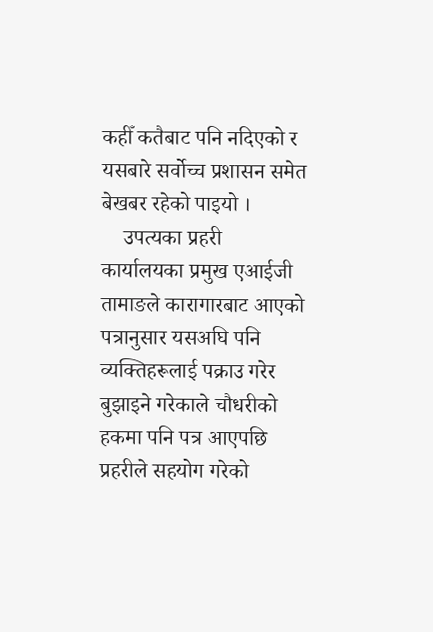कहीँ कतैबाट पनि नदिएको र यसबारे सर्वोच्च प्रशासन समेत बेखबर रहेको पाइयो ।
    उपत्यका प्रहरी कार्यालयका प्रमुख एआईजी तामाङले कारागारबाट आएको पत्रानुसार यसअघि पनि व्यक्तिहरूलाई पक्राउ गरेर बुझाइने गरेकाले चौधरीको हकमा पनि पत्र आएपछि प्रहरीले सहयोग गरेको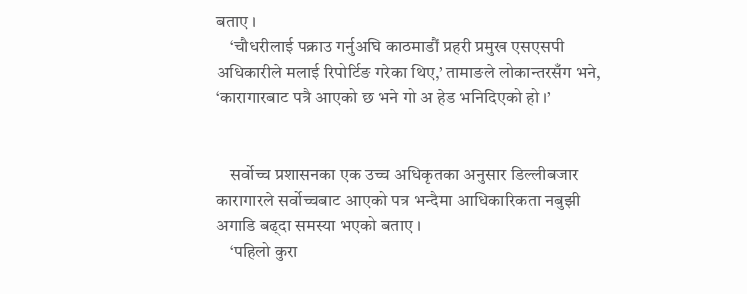बताए ।
    ‘चौधरीलाई पक्राउ गर्नुअघि काठमाडौं प्रहरी प्रमुख एसएसपी अधिकारीले मलाई रिपोर्टिङ गरेका थिए,’ तामाङले लोकान्तरसँग भने, ‘कारागारबाट पत्रै आएको छ भने गो अ हेड भनिदिएको हो ।’


    सर्वोच्च प्रशासनका एक उच्च अधिकृतका अनुसार डिल्लीबजार कारागारले सर्वोच्चबाट आएको पत्र भन्दैमा आधिकारिकता नबुझी अगाडि बढ्दा समस्या भएको बताए ।
    ‘पहिलो कुरा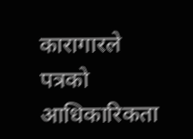कारागारले पत्रको आधिकारिकता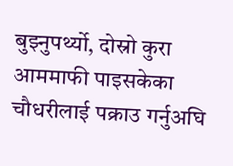बुझ्नुपर्थ्यो, दोस्रो कुरा आममाफी पाइसकेका चौधरीलाई पक्राउ गर्नुअघि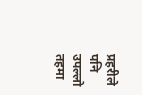प्रहरीले पनि उपल्लो तहमा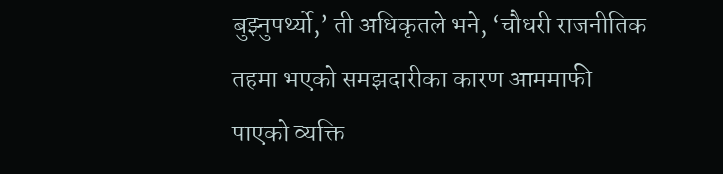बुझ्नुपर्थ्यो,’ ती अधिकृतले भने, ‘चौधरी राजनीतिक तहमा भएको समझदारीका कारण आममाफी पाएको व्यक्ति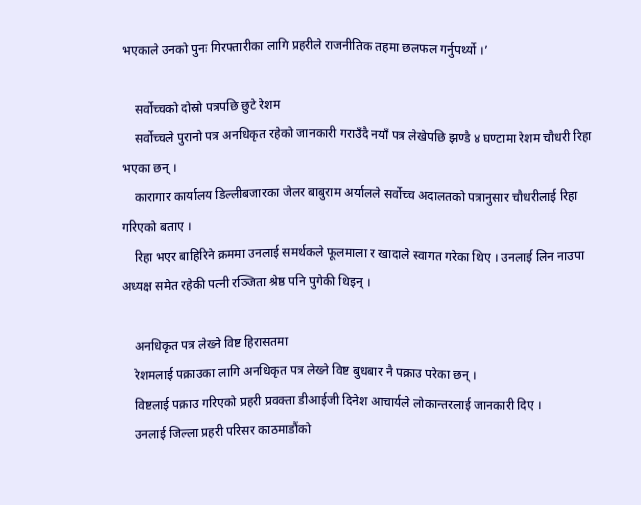भएकाले उनको पुनः गिरफ्तारीका लागि प्रहरीले राजनीतिक तहमा छलफल गर्नुपर्थ्यो ।’

    सर्वोच्चको दोस्रो पत्रपछि छुटे रेशम
    सर्वोच्चले पुरानो पत्र अनधिकृत रहेको जानकारी गराउँदै नयाँ पत्र लेखेपछि झण्डै ४ घण्टामा रेशम चौधरी रिहा भएका छन् ।
    कारागार कार्यालय डिल्लीबजारका जेलर बाबुराम अर्यालले सर्वोच्च अदालतको पत्रानुसार चौधरीलाई रिहा गरिएको बताए ।
    रिहा भएर बाहिरिने क्रममा उनलाई समर्थकले फूलमाला र खादाले स्वागत गरेका थिए । उनलाई लिन नाउपा अध्यक्ष समेत रहेकी पत्नी रञ्जिता श्रेष्ठ पनि पुगेकी थिइन् ।

    अनधिकृत पत्र लेख्ने विष्ट हिरासतमा
    रेशमलाई पक्राउका लागि अनधिकृत पत्र लेख्ने विष्ट बुधबार नै पक्राउ परेका छन् ।
    विष्टलाई पक्राउ गरिएको प्रहरी प्रवक्ता डीआईजी दिनेश आचार्यले लोकान्तरलाई जानकारी दिए ।
    उनलाई जिल्ला प्रहरी परिसर काठमाडौंको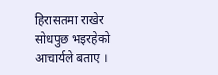हिरासतमा राखेर सोधपुछ भइरहेको आचार्यले बताए ।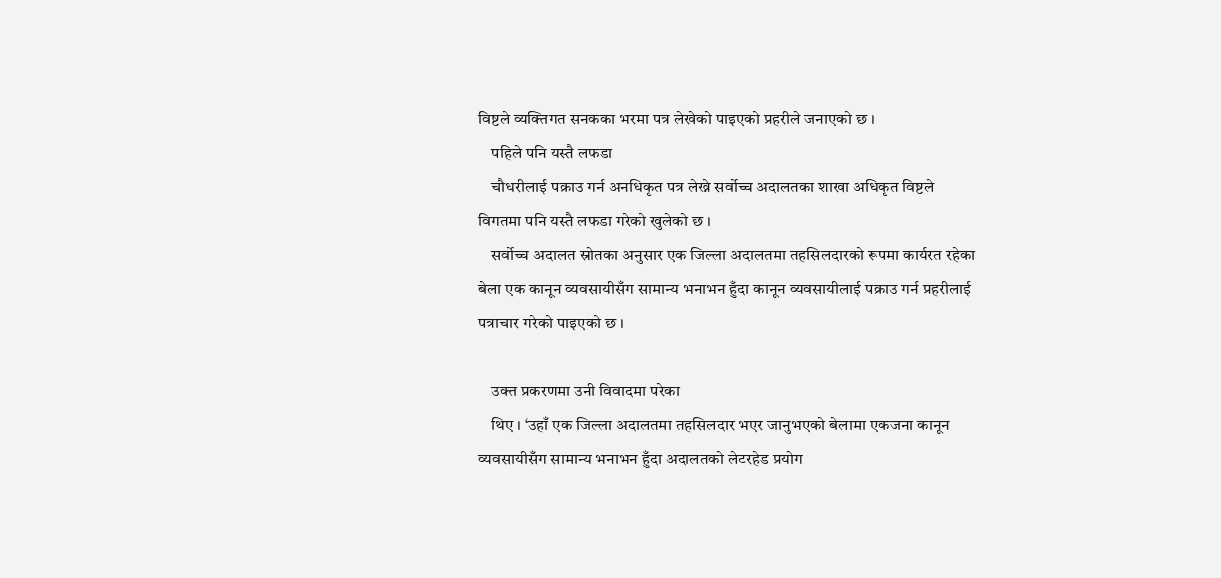विष्टले व्यक्तिगत सनकका भरमा पत्र लेखेको पाइएको प्रहरीले जनाएको छ ।
    पहिले पनि यस्तै लफडा
    चौधरीलाई पक्राउ गर्न अनधिकृत पत्र लेख्ने सर्वोच्च अदालतका शाखा अधिकृत विष्टले विगतमा पनि यस्तै लफडा गरेको खुलेको छ ।
    सर्वोच्च अदालत स्रोतका अनुसार एक जिल्ला अदालतमा तहसिलदारको रूपमा कार्यरत रहेका बेला एक कानून व्यवसायीसँग सामान्य भनाभन हुँदा कानून व्यवसायीलाई पक्राउ गर्न प्रहरीलाई पत्राचार गरेको पाइएको छ ।

    उक्त प्रकरणमा उनी विवादमा परेका
    थिए । ‘उहाँ एक जिल्ला अदालतमा तहसिलदार भएर जानुभएको बेलामा एकजना कानून व्यवसायीसँग सामान्य भनाभन हुँदा अदालतको लेटरहेड प्रयोग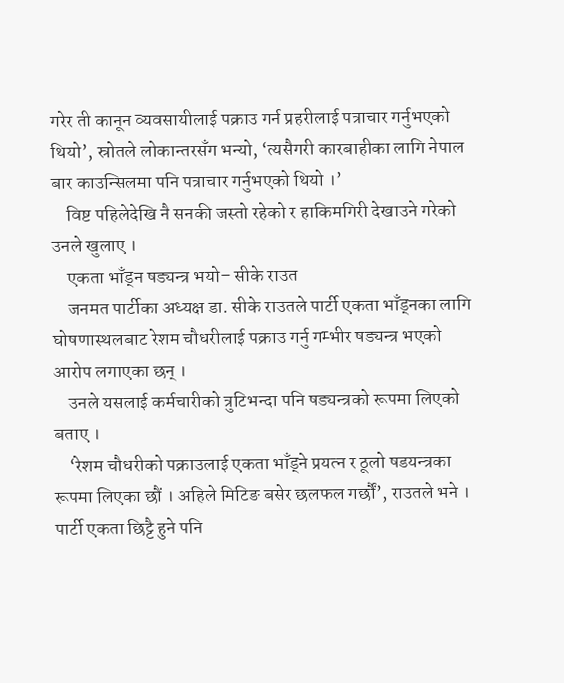गरेर ती कानून व्यवसायीलाई पक्राउ गर्न प्रहरीलाई पत्राचार गर्नुभएको थियो’, स्रोतले लोकान्तरसँग भन्यो, ‘त्यसैगरी कारबाहीका लागि नेपाल बार काउन्सिलमा पनि पत्राचार गर्नुभएको थियो ।’
    विष्ट पहिलेदेखि नै सनकी जस्तो रहेको र हाकिमगिरी देखाउने गरेको उनले खुलाए ।
    एकता भाँड्न षड्यन्त्र भयो– सीके राउत
    जनमत पार्टीका अध्यक्ष डा. सीके राउतले पार्टी एकता भाँड्नका लागि घोषणास्थलबाट रेशम चौधरीलाई पक्राउ गर्नु गम्भीर षड्यन्त्र भएको आरोप लगाएका छन् ।
    उनले यसलाई कर्मचारीको त्रुटिभन्दा पनि षड्यन्त्रको रूपमा लिएको बताए ।
    ‘रेशम चौधरीको पक्राउलाई एकता भाँड्ने प्रयत्न र ठूलो षडयन्त्रका रूपमा लिएका छौं । अहिले मिटिङ बसेर छलफल गर्छौं’, राउतले भने । पार्टी एकता छिट्टै हुने पनि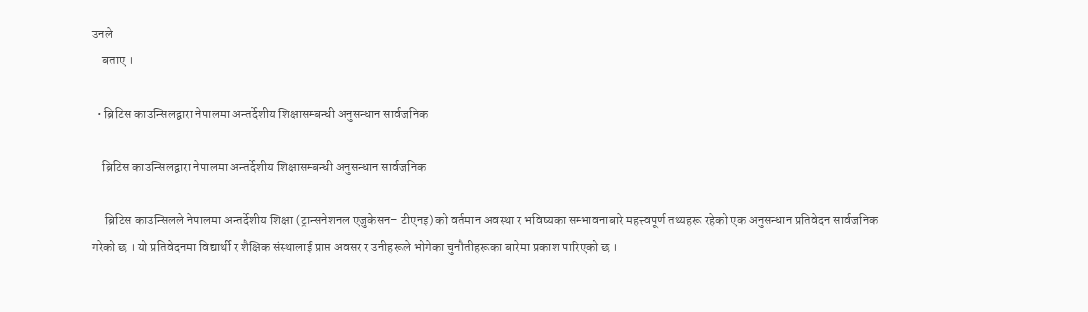उनले
    बताए ।

  • ब्रिटिस काउन्सिलद्वारा नेपालमा अन्तर्देशीय शिक्षासम्बन्धी अनुसन्धान सार्वजनिक

    ब्रिटिस काउन्सिलद्वारा नेपालमा अन्तर्देशीय शिक्षासम्बन्धी अनुसन्धान सार्वजनिक

     ब्रिटिस काउन्सिलले नेपालमा अन्तर्देशीय शिक्षा (ट्रान्सनेशनल एजुकेसन– टीएनइ) को वर्तमान अवस्था र भविष्यका सम्भावनाबारे महत्त्वपूर्ण तथ्यहरू रहेको एक अनुसन्धान प्रतिवेदन सार्वजनिक गरेको छ । यो प्रतिवेदनमा विद्यार्थी र शैक्षिक संस्थालाई प्राप्त अवसर र उनीहरूले भोगेका चुनौतीहरूका बारेमा प्रकाश पारिएको छ ।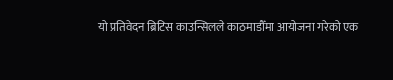यो प्रतिवेदन ब्रिटिस काउन्सिलले काठमाडौँमा आयोजना गरेको एक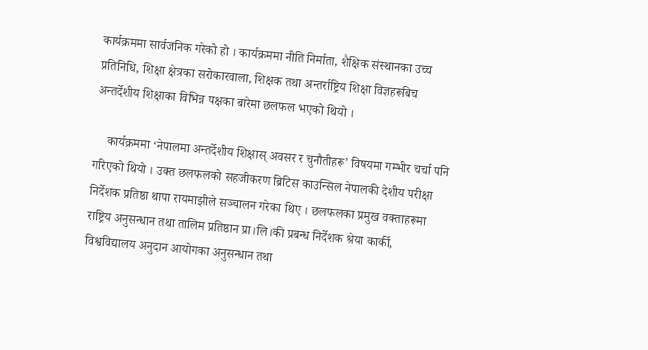कार्यक्रममा सार्वजनिक गरेको हो । कार्यक्रममा नीति निर्माता, शैक्षिक संस्थानका उच्च प्रतिनिधि, शिक्षा क्षेत्रका सरोकारवाला, शिक्षक तथा अन्तर्राष्ट्रिय शिक्षा विज्ञहरूबिच अन्तर्देशीय शिक्षाका विभिन्न पक्षका बारेमा छलफल भएको थियो ।

    कार्यक्रममा ‘नेपालमा अन्तर्देशीय शिक्षास् अवसर र चुनौतीहरू’ विषयमा गम्भीर चर्चा पनि गरिएको थियो । उक्त छलफलको सहजीकरण ब्रिटिस काउन्सिल नेपालकी देशीय परीक्षा निर्देशक प्रतिष्ठा थापा रायमाझीले सञ्चालन गरेका थिए । छलफलका प्रमुख वक्ताहरूमा राष्ट्रिय अनुसन्धान तथा तालिम प्रतिष्ठान प्रा।लि।की प्रबन्ध निर्देशक श्रेया कार्की, विश्वविद्यालय अनुदान आयोगका अनुसन्धान तथा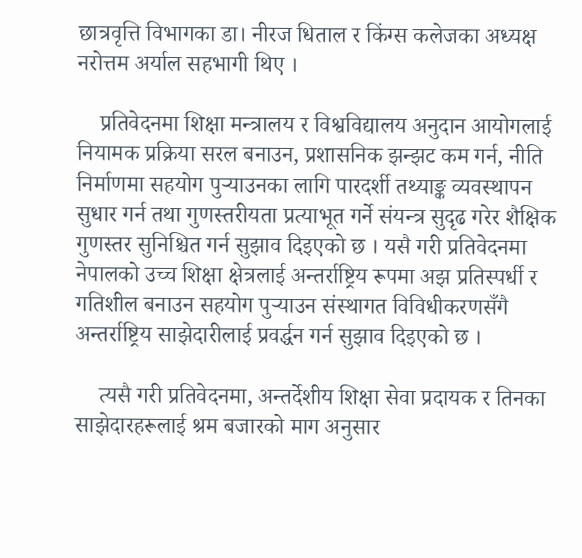छात्रवृत्ति विभागका डा। नीरज धिताल र किंग्स कलेजका अध्यक्ष नरोत्तम अर्याल सहभागी थिए ।

    प्रतिवेदनमा शिक्षा मन्त्रालय र विश्वविद्यालय अनुदान आयोगलाई नियामक प्रक्रिया सरल बनाउन, प्रशासनिक झन्झट कम गर्न, नीति निर्माणमा सहयोग पुर्‍याउनका लागि पारदर्शी तथ्याङ्क व्यवस्थापन सुधार गर्न तथा गुणस्तरीयता प्रत्याभूत गर्ने संयन्त्र सुदृढ गरेर शैक्षिक गुणस्तर सुनिश्चित गर्न सुझाव दिइएको छ । यसै गरी प्रतिवेदनमा नेपालको उच्च शिक्षा क्षेत्रलाई अन्तर्राष्ट्रिय रूपमा अझ प्रतिस्पर्धी र गतिशील बनाउन सहयोग पुर्‍याउन संस्थागत विविधीकरणसँगै अन्तर्राष्ट्रिय साझेदारीलाई प्रवर्द्धन गर्न सुझाव दिइएको छ ।

    त्यसै गरी प्रतिवेदनमा, अन्तर्देशीय शिक्षा सेवा प्रदायक र तिनका साझेदारहरूलाई श्रम बजारको माग अनुसार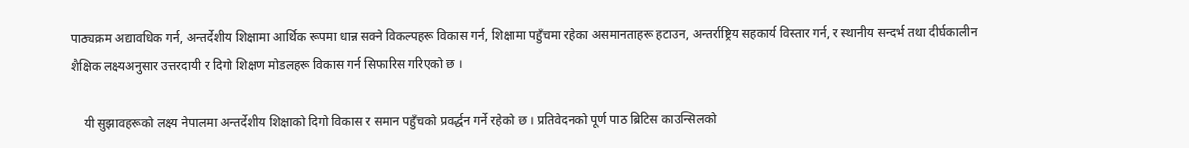पाठ्यक्रम अद्यावधिक गर्न, अन्तर्देशीय शिक्षामा आर्थिक रूपमा धान्न सक्ने विकल्पहरू विकास गर्न, शिक्षामा पहुँचमा रहेका असमानताहरू हटाउन, अन्तर्राष्ट्रिय सहकार्य विस्तार गर्न, र स्थानीय सन्दर्भ तथा दीर्घकालीन शैक्षिक लक्ष्यअनुसार उत्तरदायी र दिगो शिक्षण मोडलहरू विकास गर्न सिफारिस गरिएको छ ।

    यी सुझावहरूको लक्ष्य नेपालमा अन्तर्देशीय शिक्षाको दिगो विकास र समान पहुँचको प्रवर्द्धन गर्ने रहेको छ । प्रतिवेदनको पूर्ण पाठ ब्रिटिस काउन्सिलको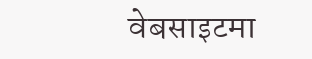वेबसाइटमा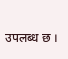उपलब्ध छ ।